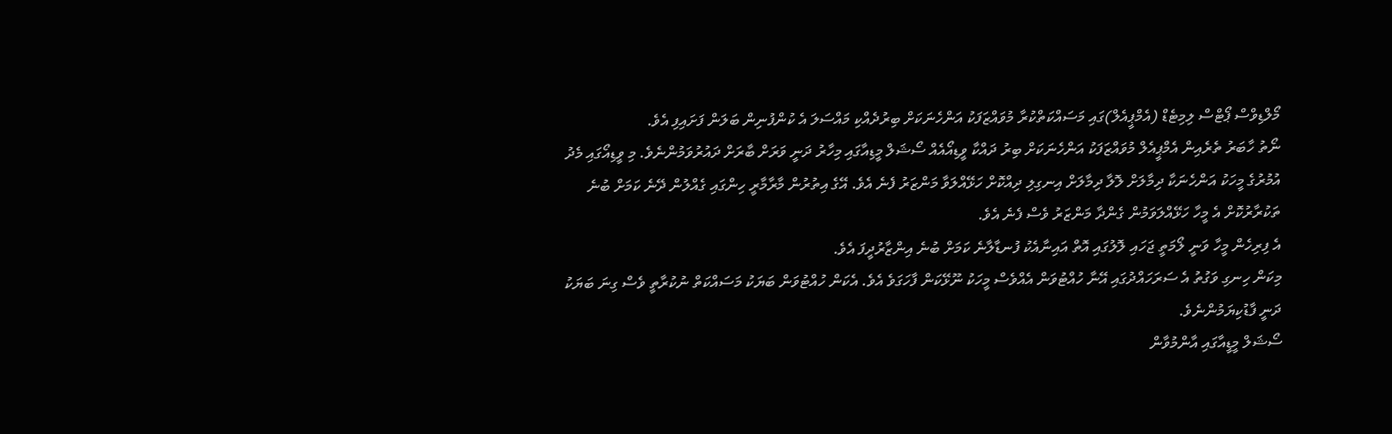މޯލްޑިވްސް ޕޯޓްސް ލިމިޓެޑް (އެމްޕީއެލް)ގައި މަސައްކަތްކުރާ މުވައްޒަފަކު އަންހެނަކަށް ބިރުދެއްކި މައްސަލަ އެ ކުންފުނިން ބަލަން ފަށައިފި އެވެ.
ނޯތު ހާބަރު ތެރެއިން އެމްޕީއެލް މުވައްޒަފަކު އަންހެނަކަށް ބިރު ދައްކާ ވީޑިއޯއެއް ސޯޝަލް މީޑިއާގައި މިހާރު ދަނީ ވަރަށް ބާރަށް ދައުރުވަމުންނެވެ. މި ވީޑިއޯގައި މެދު އުމުރުގެ މީހަކު އަންހެނަކާ ދިމާލަށް ލޮލާ ދިމާލަށް އިނގިލި ދިއްކޮށް ހަޅޭއްލަވާ މަންޒަރު ފެނެ އެވެ. އޭގެ އިތުރުން މާރާމާރީ ހިންގައި ގެއްލުން ދޭނެ ކަމަށް ބުނެ ތަކުރާރުކޮށް އެ މީހާ ހަޅޭއްލަވަމުން ގެންދާ މަންޒަރު ވެސް ފެނެ އެވެ.
އެ ފިރިހެން މީހާ ވަނީ ލޯމަތީ ޖަހައި ލޮލުގައި އޮތް އައިނާއެކު ފުނޑާލާނެ ކަމަށް ބުނެ އިންޒާރުދީފަ އެވެ.
މިކަން ހިނގި ވަގުތު އެ ސަރަހައްދުގައި އޭނާ ހުއްޓުވަން އެއްވެސް މީހަކު ނޫޅޭކަން ފާހަގަވެ އެވެ. އެކަން ހުއްޓުވަން ބަޔަކު މަސައްކަތް ނުކުރާތީ ވެސް ގިނަ ބަޔަކު ދަނީ ފާޑުކިޔަމުންނެވެ.
ސޯޝަލް މީޑީއާގައި އާންމުވާން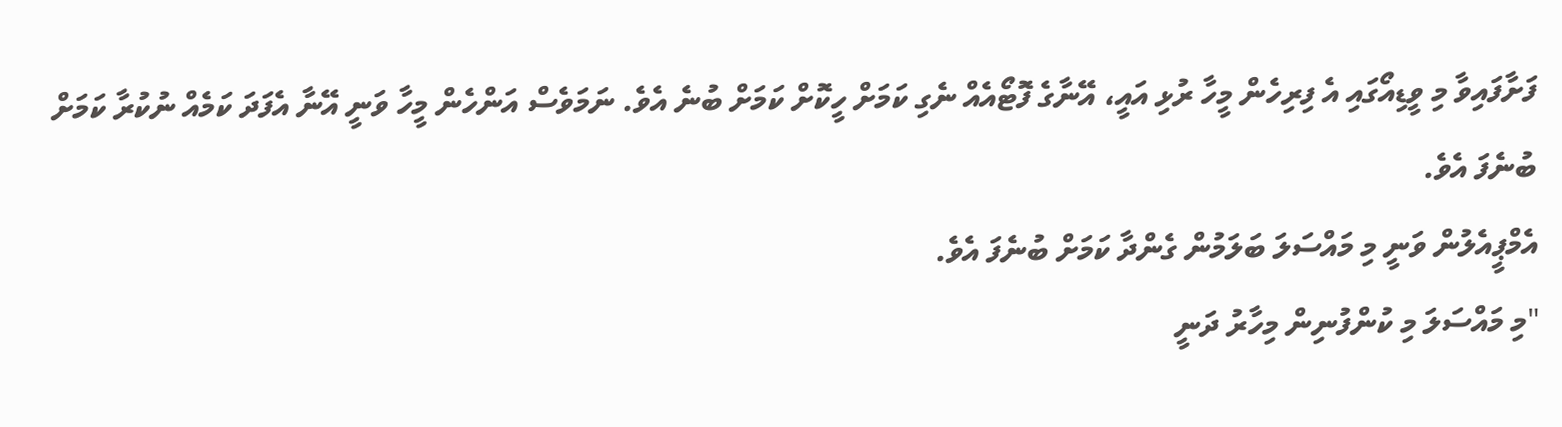ފަށާފައިވާ މި ވީޑިއޯގައި އެ ފިރިހެން މީހާ ރުޅި އައީ، އޭނާގެ ފޮޓޯއެއް ނެގި ކަމަށް ހީކޮށް ކަމަށް ބުނެ އެވެ. ނަމަވެސް އަންހެން މީހާ ވަނީ އޭނާ އެފަދަ ކަމެއް ނުކުރާ ކަމަށް ބުނެފަ އެވެ.
އެމްޕީއެލުން ވަނީ މި މައްސަލަ ބަލަމުން ގެންދާ ކަމަށް ބުނެފަ އެވެ.
"މި މައްސަލަ މި ކުންފުނިން މިހާރު ދަނީ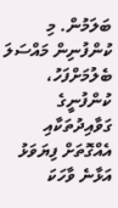ބަލަމުން. މި ކުންފުނިން މައްސަލަ ބެލުމަށްފަހު، ކުންފުނީގެ ގަވާއިދުތަކާއި އެއްގޮތަށް ފިޔަވަޅު އަޅާނެ ވާހަކަ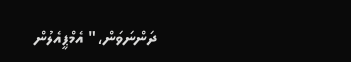ދަންނަވަން،" އެމްޕީއެލުން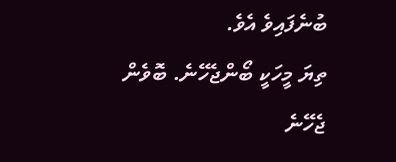ބުނެފައިވެ އެވެ.
ތިޔަ މީހަކީ ބޯންޖެހޭނެ. ބޮވެން ޖެހޭނެ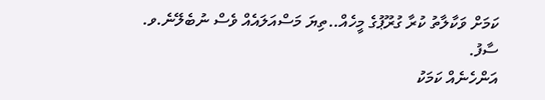ކަމަށް ވަކާލާތު ކުރާ ގުރޫޕުގެ މީހެއް..ތިޔަ މަސްއަލައެއް ވެސް ނުބެލޭނެ.ވ. ސާފު.
އަންހެނެއް ކަމަކު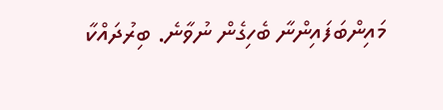މައިންބަފައިންނާ ބެހިގެން ނުވާނެ. ބިރުދައްކާ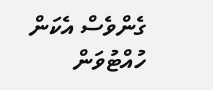ގެންވެސް އެކަން ހުއްޓުވަން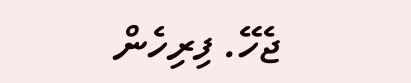ޖެހޭ. ފިރިހެން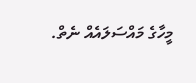މީހާގެ މައްސަލައެއް ނެތް.